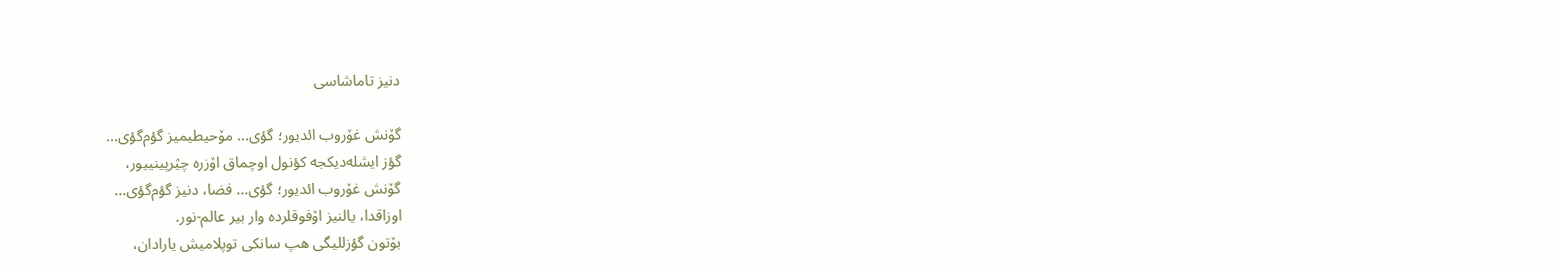دنیز تاماشاسی

گۆنش غۆروب ائدیور؛ گؤی... مۆحیطیمیز گؤم‌گؤی...
گؤز ایشله‌دیکجه کؤنول اوچماق اۆزره چؽرپینییور،
گۆنش غۆروب ائدیور؛ گؤی... فضا، دنیز گؤم‌گؤی...
اوزاقدا، یالنیز اۆفوقلرده وار بیر عالم-نور.
بۆتون گؤزللیگی هپ سانکی توپلامیش یارادان،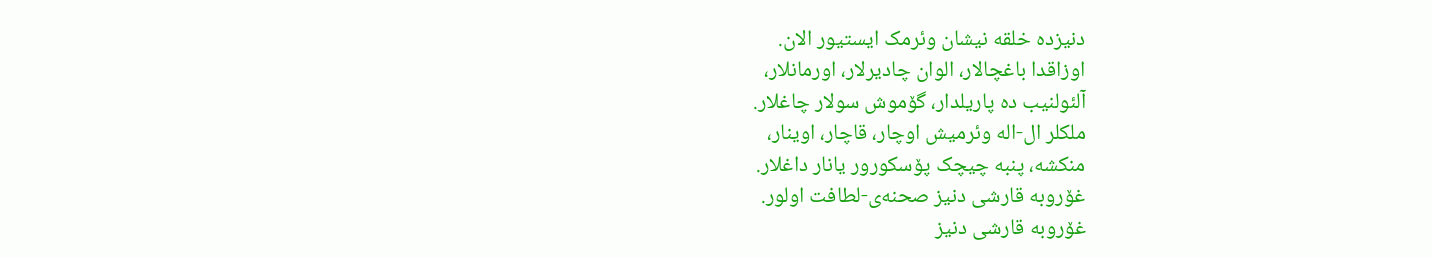دنیزده خلقه نیشان وئرمک ایستیور الان.
اوزاقدا باغچالار، الوان چادیرلار، اورمانلار،
آلئولنیب ده پاریلدار، گۆموش سولار چاغلار.
ملکلر ال-اله وئرمیش اوچار، قاچار، اوینار،
منکشه، پنبه چیچک پۆسکورور یانار داغلار.
غۆروبه قارشی دنیز صحنه‌ی-لطافت اولور.
غۆروبه قارشی دنیز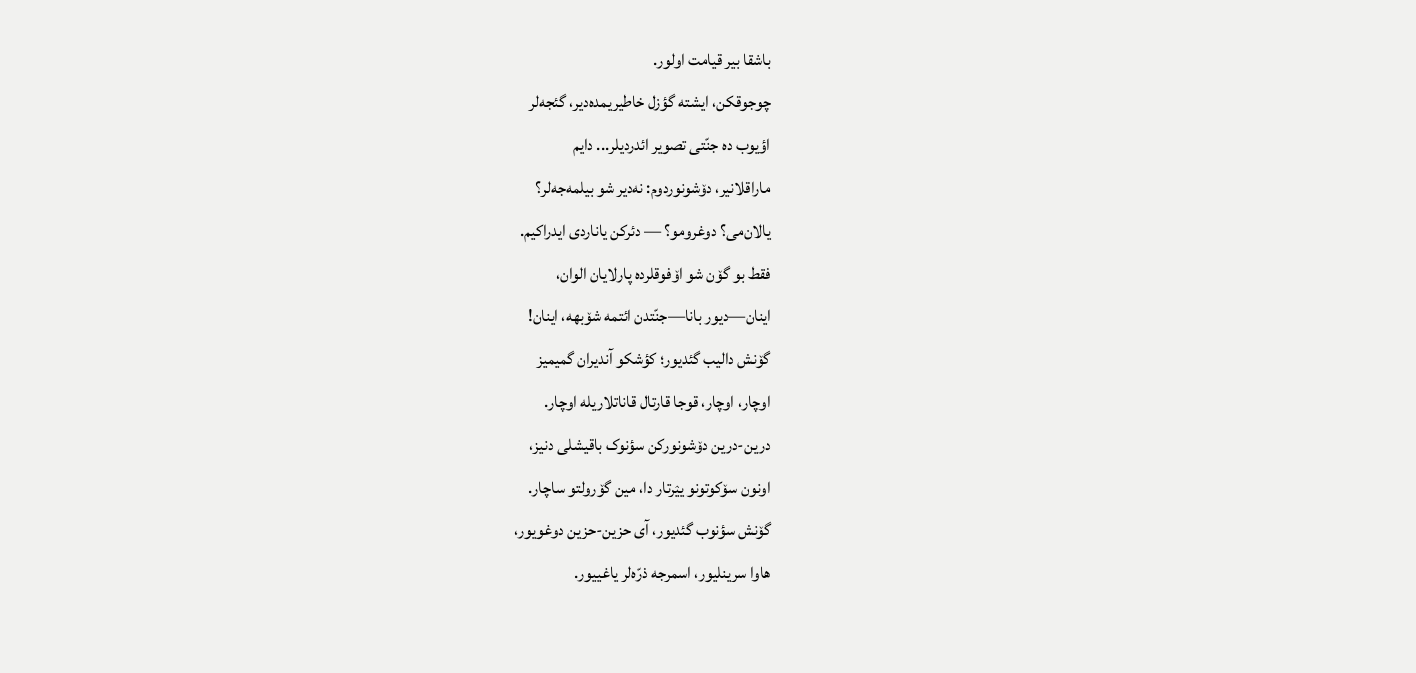باشقا بیر قیامت اولور.
چوجوقکن، ایشته گؤزل خاطیریمده‌دیر، گئجه‌لر
اؤیوب ده جنّتی تصویر ائدردیلر... دایم
ماراقلانیر، دۆشونوردوم: نه‌دیر شو بیلمه‌جه‌لر؟
یالان‌می؟ دوغرومو؟ — دئرکن یاناردی ایدراکیم.
فقط بو گۆن شو اۆفوقلرده پارلایان الوان،
اینان—دیور بانا—جنّتدن ائتمه شۆبهه، اینان!
گۆنش دالیب گئدیور؛ کؤشکو آندیران گمیمیز
اوچار، اوچار، قوجا قارتال قاناتلاریله اوچار.
درین-درین دۆشونورکن سؤنوک باقیشلی دنیز،
اونون سۆکوتونو یؽرتار دا، مین گۆرولتو ساچار.
گۆنش سؤنوب گئدیور، آی حزین-حزین دوغویور،
هاوا سرینلیور، اسمرجه ذرّه‌لر یاغییور.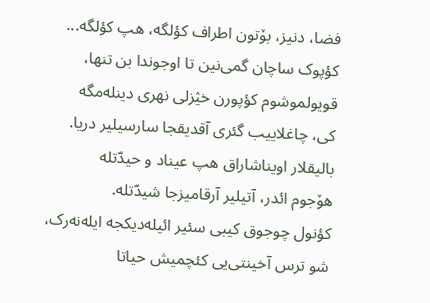فضا، دنیز، بۆتون اطراف کؤلگه، هپ کؤلگه...
کؤپوک ساچان گمی‌نین تا اوجوندا بن تنها،
قویولموشوم کؤپورن خؽزلی نهری دینله‌مگه
کی، چاغلاییب گئری آقدیقجا سارسیلیر دریا.
بالیقلار اویناشاراق هپ عیناد و حیدّتله
هۆجوم ائدر، آتیلیر آرقامیزجا شیدّتله.
کؤنول چوجوق کیبی سئیر ائیله‌دیکجه ایله‌نه‌رک،
شو ترس آخینتی‌یی کئچمیش حیاتا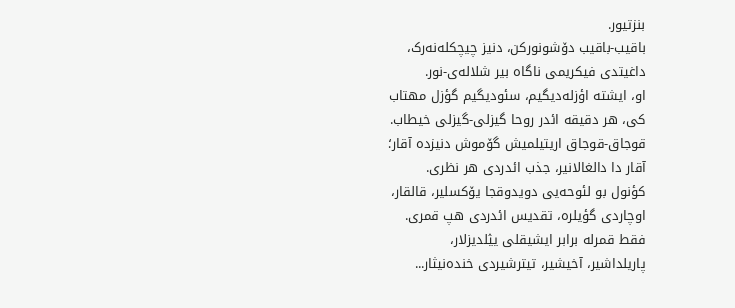بنزتیور.
باقیب-باقیب دۆشونورکن، دنیز چیچکله‌نه‌رک،
داغیتدی فیکریمی ناگاه بیر شلاله‌ی-نور.
او، ایشته اؤزله‌دیگیم، سئودیگیم گؤزل مهتاب
کی، هر دقیقه ائدر روحا گیزلی-گیزلی خیطاب.
قوجاق-قوجاق اریتیلمیش گۆموش دنیزده آقار؛
آقار دا دالغالانیر، جذب ائدردی هر نظری.
کؤنول بو لئوحه‌یی دویدوقجا یۆکسلیر، قالقار،
اوچاردی گؤیلره، تقدیس ائدردی هپ قمری.
فقط قمرله برابر ایشیقلی یؽلدیزلار،
پاریلداشیر، آخیشیر، تیترشیردی خنده‌نیثار...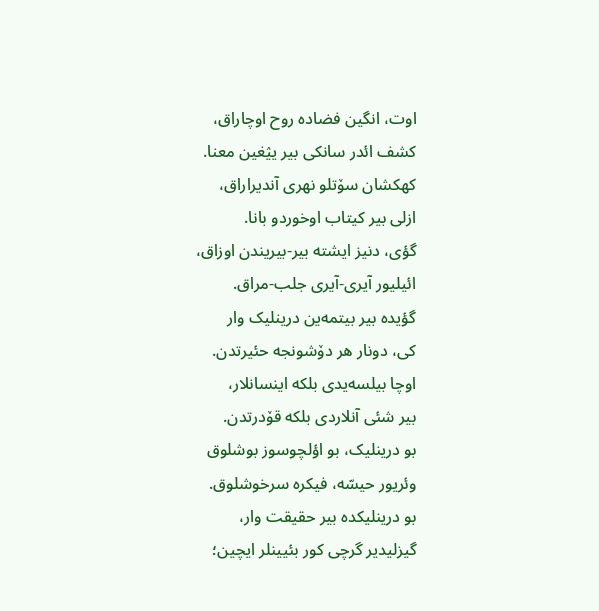اوت، انگین فضاده روح اوچاراق،
کشف ائدر سانکی بیر یؽغین معنا.
کهکشان سۆتلو نهری آندیراراق،
ازلی بیر کیتاب اوخوردو بانا.
گؤی، دنیز ایشته بیر-بیریندن اوزاق،
ائیلیور آیری-آیری جلب-مراق.
گؤیده بیر بیتمه‌ین درینلیک وار
کی، دونار هر دۆشونجه حئیرتدن.
اوچا بیلسه‌یدی بلکه اینسانلار،
بیر شئی آنلاردی بلکه قۆدرتدن.
بو درینلیک، بو اؤلچوسوز بوشلوق
وئریور حیسّه، فیکره سرخوشلوق.
بو درینلیکده بیر حقیقت وار،
گیزلیدیر گرچی کور بئیینلر ایچین؛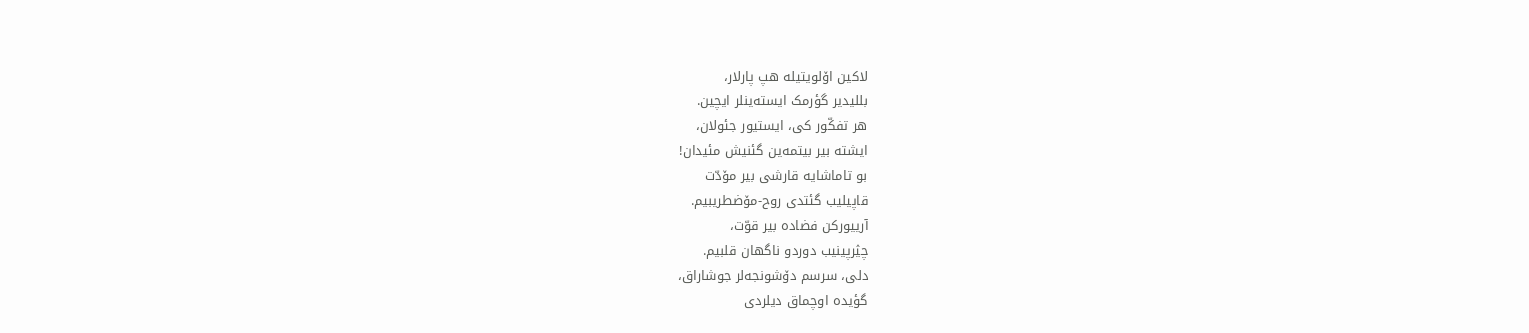لاکین اۆلویتیله هپ پارلار،
بللیدیر گؤرمک ایسته‌ینلر ایچین.
هر تفکّور کی، ایستیور جئولان،
ایشته بیر بیتمه‌ین گئنیش مئیدان!
بو تاماشایه قارشی بیر مۆدّت
قاپیلیب گئتدی روح-مۆضطریبیم.
آرییورکن فضاده بیر قوّت،
چؽرپینیب دوردو ناگهان قلبیم.
دلی، سرسم دۆشونجه‌لر جوشاراق،
گؤیده اوچماق دیلردی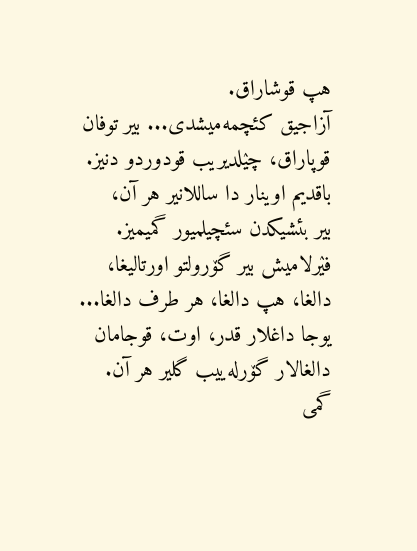هپ قوشاراق.
آزاجیق کئچمه‌میشدی... بیر توفان
قوپاراق، چؽلدیریب قودوردو دنیز.
باقدیم اوینار دا ساللانیر هر آن،
بیر بئشیکدن سئچیلمیور گمیمیز.
فؽرلامیش بیر گۆرولتو اورتالیغا،
دالغا، هپ دالغا، هر طرف دالغا...
یوجا داغلار قدر، اوت، قوجامان
دالغالار گۆرله‌ییب گلیر هر آن.
گمی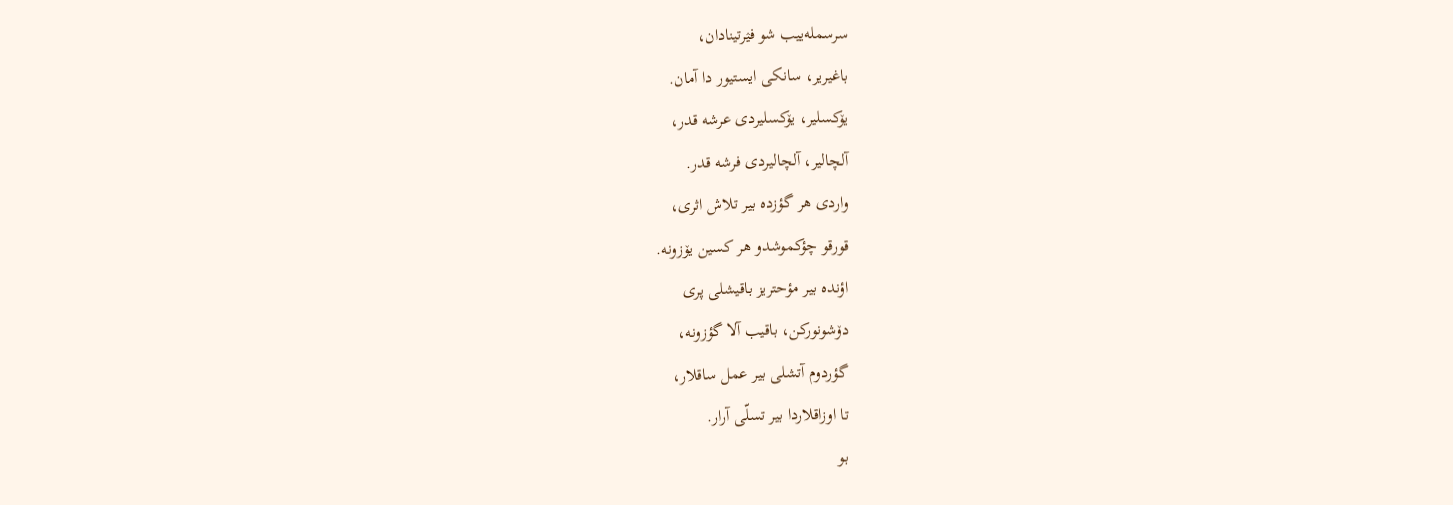سرسمله‌ییب شو فؽرتینادان،
باغیریر، سانکی ایستیور دا آمان.
یۆکسلیر، یۆکسلیردی عرشه قدر،
آلچالیر، آلچالیردی فرشه قدر.
واردی هر گؤزده بیر تلاش اثری،
قورقو چؤکموشدو هر کسین یۆزونه.
اؤنده بیر مؤحتریز باقیشلی پری
دۆشونورکن، باقیب آلا گؤزونه،
گؤردوم آتشلی بیر عمل ساقلار،
تا اوزاقلاردا بیر تسلّی آرار.
بو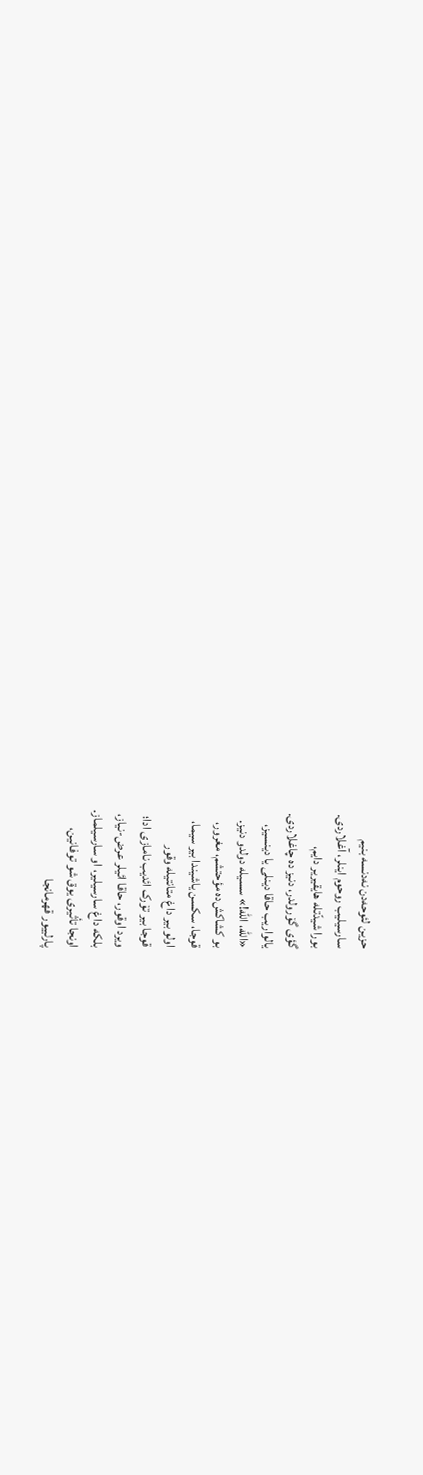حزین لئوحه‌دن نه‌دنسه بنیم
سارسیلیب روحوم اینلر، آغلاردی.
بورا شیدّتله هایقیریر دایم،
گؤی گۆرولدر، دنیز ده چاغلاردی.
یالواریب حاقا دینلی یا دینسیز،
«الله، الله!» سسیله دولدو دنیز.
بو کشاکش‌ده مؤحتشم، مغرور،
قوجا، سکسن یاشیندا بیر سیما،
اولو بیر داغ متانتیله وقور
قوجا بیر تۆرک ائدیب نامازی ادا؛
ویرد اوقور، حاقا ائیلر عرض-نیاز،
بلکه داغ سارسیلیر، او سارسیلماز.
اونجا تأثیری یوق شو توفانین،
پارلییور قهرمانجا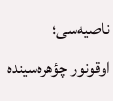ناصیه‌سی؛
اوقونور چؤهره‌سینده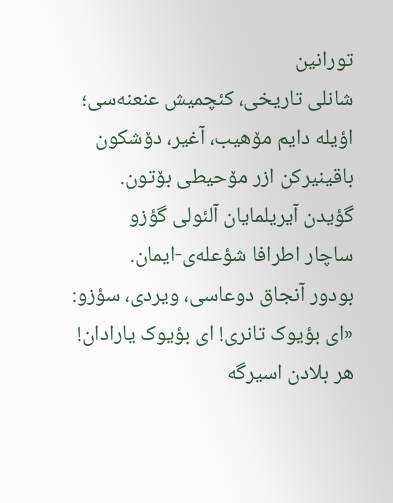تورانین
شانلی تاریخی، کئچمیش عنعنه‌سی؛
اؤیله دایم مۆهیب، آغیر، دۆشکون
باقینیرکن ازر مۆحیطی بۆتون.
گؤیدن آیریلمایان آلئولی گؤزو
ساچار اطرافا شؤعله‌ی-ایمان.
بودور آنجاق دوعاسی، ویردی، سؤزو:
«ای بؤیوک تانری! ای بؤیوک یارادان!
هر بلادن اسیرگه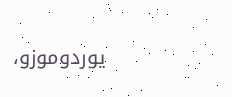یوردوموزو،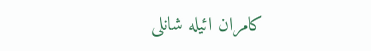کامران ائیله شانلی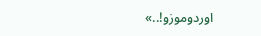اوردوموزو!..»